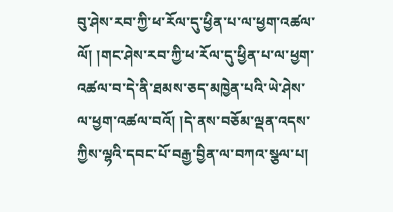བུ་ཤེས་རབ་ཀྱི་ཕ་རོལ་དུ་ཕྱིན་པ་ལ་ཕྱག་འཚལ་ལོ། །གང་ཤེས་རབ་ཀྱི་ཕ་རོལ་དུ་ཕྱིན་པ་ལ་ཕྱག་འཚལ་བ་དེ་ནི་ཐམས་ཅད་མཁྱེན་པའི་ཡེ་ཤེས་ལ་ཕྱག་འཚལ་བའོ། །དེ་ནས་བཅོམ་ལྡན་འདས་ཀྱིས་ལྷའི་དབང་པོ་བརྒྱ་བྱིན་ལ་བཀའ་སྩལ་པ།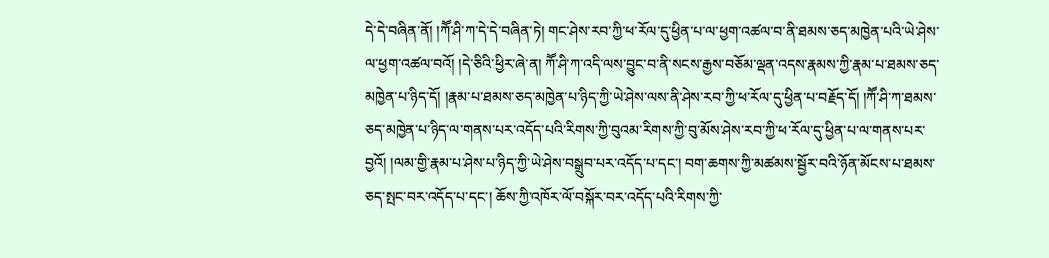དེ་དེ་བཞིན་ནོ། །ཀཽ་ཤི་ཀ་དེ་དེ་བཞིན་ཏེ། གང་ཤེས་རབ་ཀྱི་ཕ་རོལ་དུ་ཕྱིན་པ་ལ་ཕྱག་འཚལ་བ་ནི་ཐམས་ཅད་མཁྱེན་པའི་ཡེ་ཤེས་ལ་ཕྱག་འཚལ་བའོ། །དེ་ཅིའི་ཕྱིར་ཞེ་ན། ཀཽ་ཤི་ཀ་འདི་ལས་བྱུང་བ་ནི་སངས་རྒྱས་བཅོམ་ལྡན་འདས་རྣམས་ཀྱི་རྣམ་པ་ཐམས་ཅད་མཁྱེན་པ་ཉིད་དོ། །རྣམ་པ་ཐམས་ཅད་མཁྱེན་པ་ཉིད་ཀྱི་ཡེ་ཤེས་ལས་ནི་ཤེས་རབ་ཀྱི་ཕ་རོལ་དུ་ཕྱིན་པ་བརྗོད་དོ། །ཀཽ་ཤི་ཀ་ཐམས་ཅད་མཁྱེན་པ་ཉིད་ལ་གནས་པར་འདོད་པའི་རིགས་ཀྱི་བུའམ་རིགས་ཀྱི་བུ་མོས་ཤེས་རབ་ཀྱི་ཕ་རོལ་དུ་ཕྱིན་པ་ལ་གནས་པར་བྱའོ། །ལམ་གྱི་རྣམ་པ་ཤེས་པ་ཉིད་ཀྱི་ཡེ་ཤེས་བསྒྲུབ་པར་འདོད་པ་དང་། བག་ཆགས་ཀྱི་མཚམས་སྦྱོར་བའི་ཉོན་མོངས་པ་ཐམས་ཅད་སྤང་བར་འདོད་པ་དང་། ཆོས་ཀྱི་འཁོར་ལོ་བསྐོར་བར་འདོད་པའི་རིགས་ཀྱི་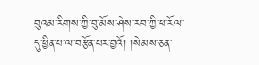བུའམ་རིགས་ཀྱི་བུ་མོས་ཤེས་རབ་ཀྱི་ཕ་རོལ་དུ་ཕྱིན་པ་ལ་བརྩོན་པར་བྱའོ། །སེམས་ཅན་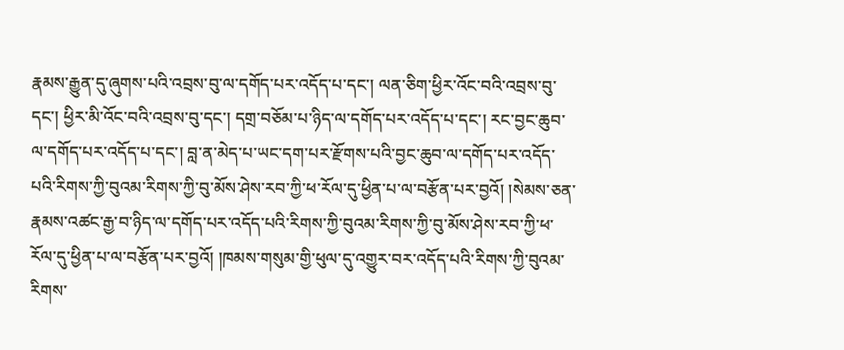རྣམས་རྒྱུན་དུ་ཞུགས་པའི་འབྲས་བུ་ལ་དགོད་པར་འདོད་པ་དང་། ལན་ཅིག་ཕྱིར་འོང་བའི་འབྲས་བུ་དང་། ཕྱིར་མི་འོང་བའི་འབྲས་བུ་དང་། དགྲ་བཅོམ་པ་ཉིད་ལ་དགོད་པར་འདོད་པ་དང་། རང་བྱང་ཆུབ་ལ་དགོད་པར་འདོད་པ་དང་། བླ་ན་མེད་པ་ཡང་དག་པར་རྫོགས་པའི་བྱང་ཆུབ་ལ་དགོད་པར་འདོད་པའི་རིགས་ཀྱི་བུའམ་རིགས་ཀྱི་བུ་མོས་ཤེས་རབ་ཀྱི་ཕ་རོལ་དུ་ཕྱིན་པ་ལ་བརྩོན་པར་བྱའོ། །སེམས་ཅན་རྣམས་འཚང་རྒྱ་བ་ཉིད་ལ་དགོད་པར་འདོད་པའི་རིགས་ཀྱི་བུའམ་རིགས་ཀྱི་བུ་མོས་ཤེས་རབ་ཀྱི་ཕ་རོལ་དུ་ཕྱིན་པ་ལ་བརྩོན་པར་བྱའོ། །ཁམས་གསུམ་གྱི་ཕུལ་དུ་འགྱུར་བར་འདོད་པའི་རིགས་ཀྱི་བུའམ་རིགས་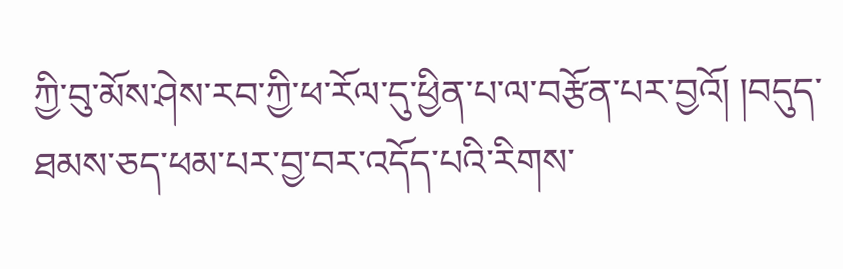ཀྱི་བུ་མོས་ཤེས་རབ་ཀྱི་ཕ་རོལ་དུ་ཕྱིན་པ་ལ་བརྩོན་པར་བྱའོ། །བདུད་ཐམས་ཅད་ཕམ་པར་བྱ་བར་འདོད་པའི་རིགས་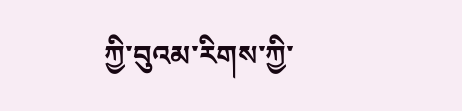ཀྱི་བུའམ་རིགས་ཀྱི་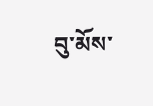བུ་མོས་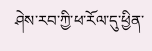ཤེས་རབ་ཀྱི་ཕ་རོལ་དུ་ཕྱིན་